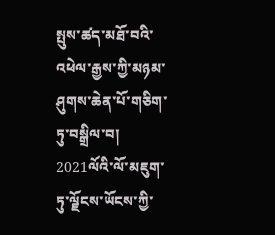སྤུས་ཚད་མཐོ་བའི་འཕེལ་རྒྱས་ཀྱི་མཉམ་ཤུགས་ཆེན་པོ་གཅིག་ཏུ་བསྒྲིལ་བ།
2021ལོའི་ལོ་མཇུག་ཏུ་ལྗོངས་ཡོངས་ཀྱི་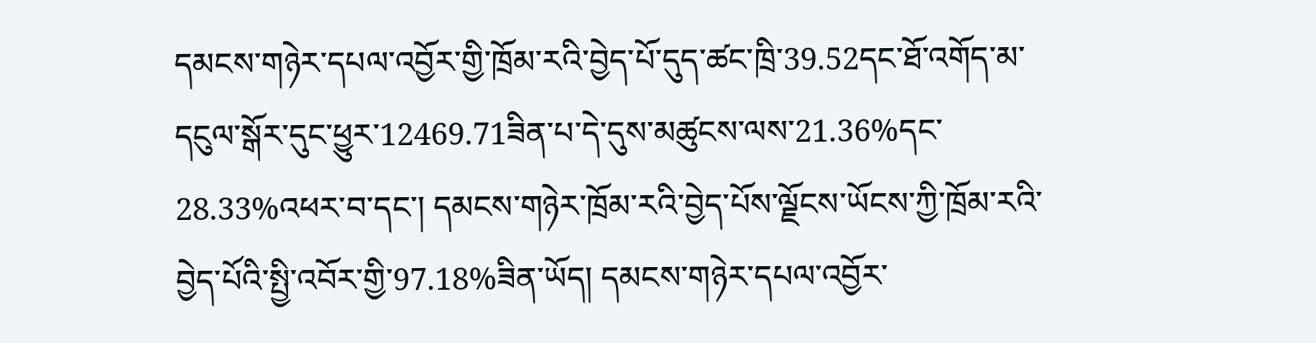དམངས་གཉེར་དཔལ་འབྱོར་གྱི་ཁྲོམ་རའི་བྱེད་པོ་དུད་ཚང་ཁྲི་39.52དང་ཐོ་འགོད་མ་དངུལ་སྒོར་དུང་ཕྱུར་12469.71ཟིན་པ་དེ་དུས་མཚུངས་ལས་21.36%དང་28.33%འཕར་བ་དང་། དམངས་གཉེར་ཁྲོམ་རའི་བྱེད་པོས་ལྗོངས་ཡོངས་ཀྱི་ཁྲོམ་རའི་བྱེད་པོའི་སྤྱི་འབོར་གྱི་97.18%ཟིན་ཡོད། དམངས་གཉེར་དཔལ་འབྱོར་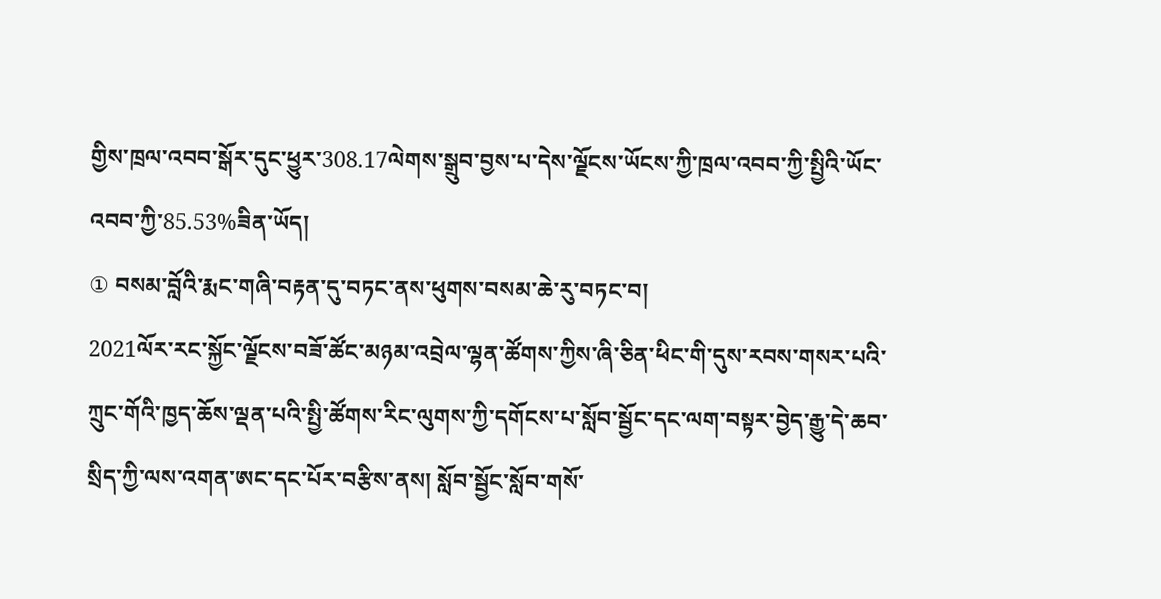གྱིས་ཁྲལ་འབབ་སྒོར་དུང་ཕྱུར་308.17ལེགས་སྒྲུབ་བྱས་པ་དེས་ལྗོངས་ཡོངས་ཀྱི་ཁྲལ་འབབ་ཀྱི་སྤྱིའི་ཡོང་འབབ་ཀྱི་85.53%ཟིན་ཡོད།
① བསམ་བློའི་རྨང་གཞི་བརྟན་དུ་བཏང་ནས་ཕུགས་བསམ་ཆེ་རུ་བཏང་བ།
2021ལོར་རང་སྐྱོང་ལྗོངས་བཟོ་ཚོང་མཉམ་འབྲེལ་ལྷན་ཚོགས་ཀྱིས་ཞི་ཅིན་ཕིང་གི་དུས་རབས་གསར་པའི་ཀྲུང་གོའི་ཁྱད་ཆོས་ལྡན་པའི་སྤྱི་ཚོགས་རིང་ལུགས་ཀྱི་དགོངས་པ་སློབ་སྦྱོང་དང་ལག་བསྟར་བྱེད་རྒྱུ་དེ་ཆབ་སྲིད་ཀྱི་ལས་འགན་ཨང་དང་པོར་བརྩིས་ནས། སློབ་སྦྱོང་སློབ་གསོ་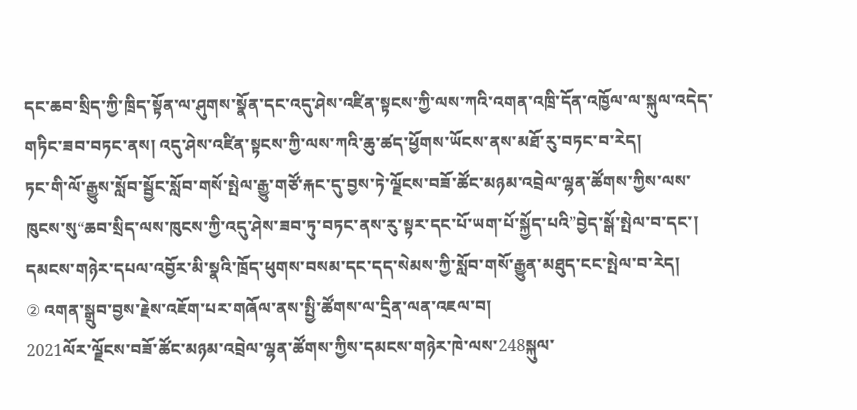དང་ཆབ་སྲིད་ཀྱི་ཁྲིད་སྟོན་ལ་ཤུགས་སྣོན་དང་འདུ་ཤེས་འཛིན་སྟངས་ཀྱི་ལས་ཀའི་འགན་འཁྲི་དོན་འཁྱོལ་ལ་སྐུལ་འདེད་གཏིང་ཟབ་བཏང་ནས། འདུ་ཤེས་འཛིན་སྟངས་ཀྱི་ལས་ཀའི་ཆུ་ཚད་ཕྱོགས་ཡོངས་ནས་མཐོ་རུ་བཏང་བ་རེད།
ཏང་གི་ལོ་རྒྱུས་སློབ་སྦྱོང་སློབ་གསོ་སྤེལ་རྒྱུ་གཙོ་རྐང་དུ་བྱས་ཏེ་ལྗོངས་བཟོ་ཚོང་མཉམ་འབྲེལ་ལྷན་ཚོགས་ཀྱིས་ལས་ཁུངས་སུ“ཆབ་སྲིད་ལས་ཁུངས་ཀྱི་འདུ་ཤེས་ཟབ་ཏུ་བཏང་ནས་རུ་སྟར་དང་པོ་ཡག་པོ་སྐྱོད་པའི”བྱེད་སྒོ་སྤེལ་བ་དང་། དམངས་གཉེར་དཔལ་འབྱོར་མི་སྣའི་ཁྲོད་ཕུགས་བསམ་དང་དད་སེམས་ཀྱི་སློབ་གསོ་རྒྱུན་མཐུད་ངང་སྤེལ་བ་རེད།
② འགན་སྒྲུབ་བྱས་རྗེས་འཇོག་པར་གཞོལ་ནས་སྤྱི་ཚོགས་ལ་དྲིན་ལན་འཇལ་བ།
2021ལོར་ལྗོངས་བཟོ་ཚོང་མཉམ་འབྲེལ་ལྷན་ཚོགས་ཀྱིས་དམངས་གཉེར་ཁེ་ལས་248སྐུལ་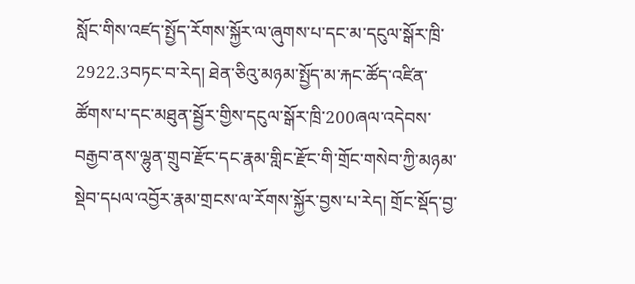སློང་གིས་འཛད་སྤྱོད་རོགས་སྐྱོར་ལ་ཞུགས་པ་དང་མ་དངུལ་སྒོར་ཁྲི་2922.3བཏང་བ་རེད། ཐེན་ཅིའུ་མཉམ་སྤྱོད་མ་རྐང་ཚོད་འཛིན་ཚོགས་པ་དང་མཐུན་སྦྱོར་གྱིས་དངུལ་སྒོར་ཁྲི་200ཞལ་འདེབས་བརྒྱབ་ནས་ལྷུན་གྲུབ་རྫོང་དང་རྣམ་གླིང་རྫོང་གི་གྲོང་གསེབ་ཀྱི་མཉམ་སྡེབ་དཔལ་འབྱོར་རྣམ་གྲངས་ལ་རོགས་སྐྱོར་བྱས་པ་རེད། གྲོང་སྡོད་བྱ་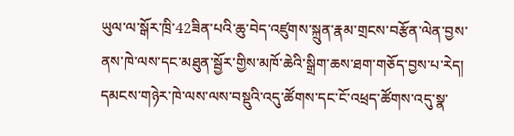ཡུལ་ལ་སྒོར་ཁྲི་42ཟིན་པའི་ཆུ་བེད་འཛུགས་སྐྲུན་རྣམ་གྲངས་བརྩོན་ལེན་བྱས་ནས་ཁེ་ལས་དང་མཐུན་སྦྱོར་གྱིས་མཁོ་ཆེའི་སྒྲིག་ཆས་ཐག་གཅོད་བྱས་པ་རེད། དམངས་གཉེར་ཁེ་ལས་ལས་བསྡུའི་འདུ་ཚོགས་དང་ངོ་འཕྲད་ཚོགས་འདུ་སྣ་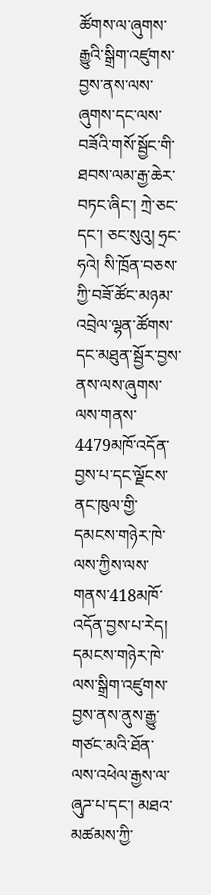ཚོགས་ལ་ཞུགས་རྒྱུའི་སྒྲིག་འཛུགས་བྱས་ནས་ལས་ཞུགས་དང་ལས་བཟོའི་གསོ་སྦྱོང་གི་ཐབས་ལམ་རྒྱ་ཆེར་བཏང་ཞིང་། ཀྲེ་ཅང་དང་། ཅང་སུའུ། ཧྲང་ཧའེ། སི་ཁྲོན་བཅས་ཀྱི་བཟོ་ཚོང་མཉམ་འབྲེལ་ལྷན་ཚོགས་དང་མཐུན་སྦྱོར་བྱས་ནས་ལས་ཞུགས་ལས་གནས་4479མཁོ་འདོན་བྱས་པ་དང་ལྗོངས་ནང་ཁུལ་གྱི་དམངས་གཉེར་ཁེ་ལས་ཀྱིས་ལས་གནས་418མཁོ་འདོན་བྱས་པ་རེད། དམངས་གཉེར་ཁེ་ལས་སྒྲིག་འཛུགས་བྱས་ནས་ནུས་རྒྱུ་གཙང་མའི་ཐོན་ལས་འཕེལ་རྒྱས་ལ་ཞུཌ་པ་དང་། མཐའ་མཚམས་ཀྱི་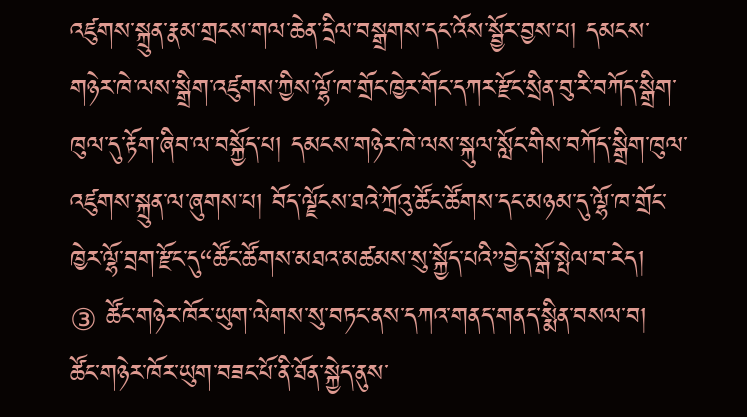འཛུགས་སྐྲུན་རྣམ་གྲངས་གལ་ཆེན་དྲིལ་བསྒྲགས་དང་འོས་སྦྱོར་བྱས་པ། དམངས་གཉེར་ཁེ་ལས་སྒྲིག་འཛུགས་ཀྱིས་ལྷོ་ཁ་གྲོང་ཁྱེར་གོང་དཀར་རྫོང་སྲིན་བུ་རི་བཀོད་སྒྲིག་ཁུལ་དུ་རྟོག་ཞིབ་ལ་བསྐྱོད་པ། དམངས་གཉེར་ཁེ་ལས་སྐུལ་སློང་གིས་བཀོད་སྒྲིག་ཁུལ་འཛུགས་སྐྲུན་ལ་ཞུགས་པ། བོད་ལྗོངས་ཐའེ་ཀྲོའུ་ཚོང་ཚོགས་དང་མཉམ་དུ་ལྷོ་ཁ་གྲོང་ཁྱེར་ལྷོ་བྲག་རྫོང་དུ“ཚོང་ཚོགས་མཐའ་མཚམས་སུ་སྐྱོད་པའི”བྱེད་སྒོ་སྤེལ་བ་རེད།
③ ཚོང་གཉེར་ཁོར་ཡུག་ལེགས་སུ་བཏང་ནས་དཀའ་གནད་གནད་སྨིན་བསལ་བ།
ཚོང་གཉེར་ཁོར་ཡུག་བཟང་པོ་ནི་ཐོན་སྐྱེད་ནུས་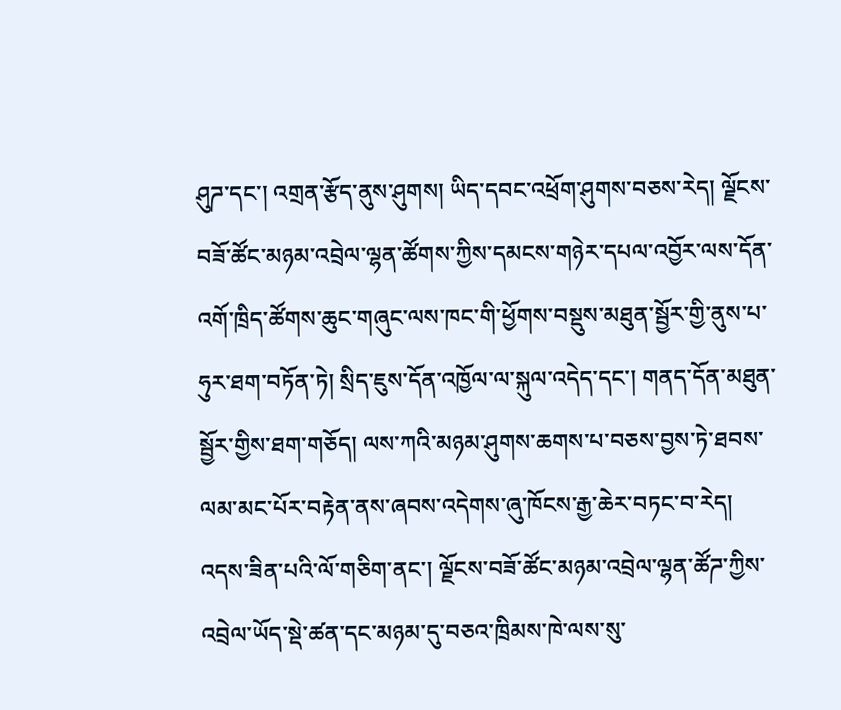ཤུཌ་དང་། འགྲན་རྩོད་ནུས་ཤུགས། ཡིད་དབང་འཕྲོག་ཤུགས་བཅས་རེད། ལྗོངས་བཟོ་ཚོང་མཉམ་འབྲེལ་ལྷན་ཚོགས་ཀྱིས་དམངས་གཉེར་དཔལ་འབྱོར་ལས་དོན་འགོ་ཁྲིད་ཚོགས་ཆུང་གཞུང་ལས་ཁང་གི་ཕྱོགས་བསྡུས་མཐུན་སྦྱོར་གྱི་ནུས་པ་ཧུར་ཐག་བཏོན་ཏེ། སྲིད་ཇུས་དོན་འཁྱོལ་ལ་སྐུལ་འདེད་དང་། གནད་དོན་མཐུན་སྦྱོར་གྱིས་ཐག་གཅོད། ལས་ཀའི་མཉམ་ཤུགས་ཆགས་པ་བཅས་བྱས་ཏེ་ཐབས་ལམ་མང་པོར་བརྟེན་ནས་ཞབས་འདེགས་ཞུ་ཁོངས་རྒྱ་ཆེར་བཏང་བ་རེད།
འདས་ཟིན་པའི་ལོ་གཅིག་ནང་། ལྗོངས་བཟོ་ཚོང་མཉམ་འབྲེལ་ལྷན་ཚོཌ་ཀྱིས་འབྲེལ་ཡོད་སྡེ་ཚན་དང་མཉམ་དུ་བཅའ་ཁྲིམས་ཁེ་ལས་སུ་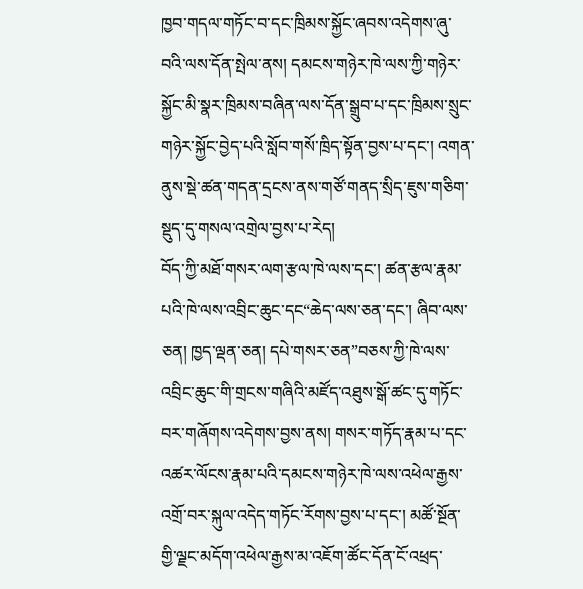ཁྱབ་གདལ་གཏོང་བ་དང་ཁྲིམས་སྐྱོང་ཞབས་འདེགས་ཞུ་བའི་ལས་དོན་སྤེལ་ནས། དམངས་གཉེར་ཁེ་ལས་ཀྱི་གཉེར་སྐྱོང་མི་སྣར་ཁྲིམས་བཞིན་ལས་དོན་སྒྲུབ་པ་དང་ཁྲིམས་སྲུང་གཉེར་སྐྱོང་བྱེད་པའི་སློབ་གསོ་ཁྲིད་སྟོན་བྱས་པ་དང་། འགན་ནུས་སྡེ་ཚན་གདན་དྲངས་ནས་གཙོ་གནད་སྲིད་ཇུས་གཅིག་སྡུད་དུ་གསལ་འགྲེལ་བྱས་པ་རེད།
བོད་ཀྱི་མཐོ་གསར་ལག་རྩལ་ཁེ་ལས་དང་། ཚན་རྩལ་རྣམ་པའི་ཁེ་ལས་འབྲིང་ཆུང་དང“ཆེད་ལས་ཅན་དང་། ཞིབ་ལས་ཅན། ཁྱད་ལྡན་ཅན། དཔེ་གསར་ཅན”བཅས་ཀྱི་ཁེ་ལས་འབྲིང་ཆུང་གི་གྲངས་གཞིའི་མཛོད་འཐུས་སྒོ་ཚང་དུ་གཏོང་བར་གཞོགས་འདེགས་བྱས་ནས། གསར་གཏོད་རྣམ་པ་དང་འཚར་ལོངས་རྣམ་པའི་དམངས་གཉེར་ཁེ་ལས་འཕེལ་རྒྱས་འགྲོ་བར་སྐུལ་འདེད་གཏོང་རོགས་བྱས་པ་དང་། མཚོ་སྔོན་གྱི་ལྗང་མདོག་འཕེལ་རྒྱས་མ་འཇོག་ཚོང་དོན་ངོ་འཕྲད་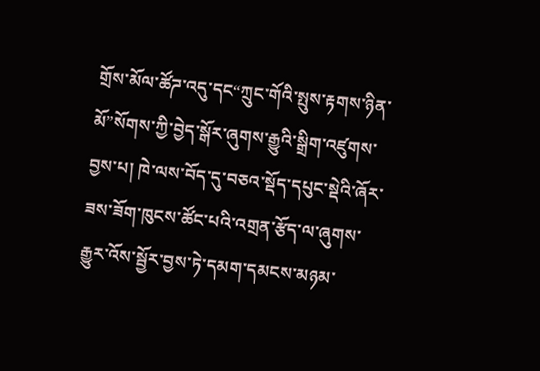གྲོས་མོལ་ཚོཌ་འདུ་དང“ཀྲུང་གོའི་སྤུས་རྟགས་ཉིན་མོ”སོགས་ཀྱི་བྱེད་སྒོར་ཞུགས་རྒྱུའི་སྒྲིག་འཛུགས་བྱས་པ། ཁེ་ལས་བོད་དུ་བཅའ་སྡོད་དཔུང་སྡེའི་ཞོར་ཟས་ཟོག་ཁུངས་ཚོང་པའི་འགྲན་རྩོད་ལ་ཞུགས་རྒྱུར་འོས་སྦྱོར་བྱས་ཏེ་དམག་དམངས་མཉམ་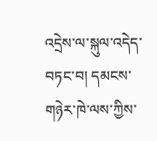འདྲེས་ལ་སྐུལ་འདེད་བཏང་བ། དམངས་གཉེར་ཁེ་ལས་ཀྱིས་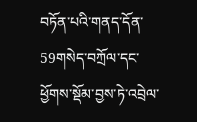བཏོན་པའི་གནད་དོན་59གསེད་བཀྲོལ་དང་ཕྱོགས་སྡོམ་བྱས་ཏེ་འབྲེལ་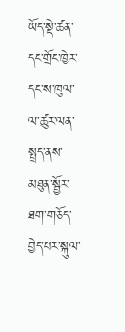ཡོད་སྡེ་ཚན་དང་གྲོང་ཁྱེར་དང་ས་ཁུལ་ལ་ཚུར་ལན་སྤྲད་ནས་མཐུན་སྦྱོར་ཐག་གཅོད་བྱེད་པར་སྐུལ་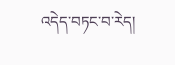འདེད་བཏང་བ་རེད།